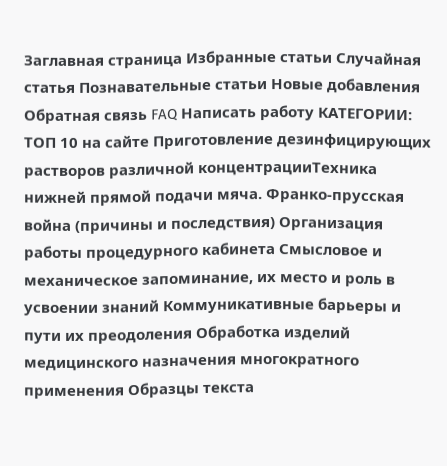Заглавная страница Избранные статьи Случайная статья Познавательные статьи Новые добавления Обратная связь FAQ Написать работу КАТЕГОРИИ: ТОП 10 на сайте Приготовление дезинфицирующих растворов различной концентрацииТехника нижней прямой подачи мяча. Франко-прусская война (причины и последствия) Организация работы процедурного кабинета Смысловое и механическое запоминание, их место и роль в усвоении знаний Коммуникативные барьеры и пути их преодоления Обработка изделий медицинского назначения многократного применения Образцы текста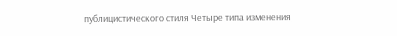публицистического стиля Четыре типа изменения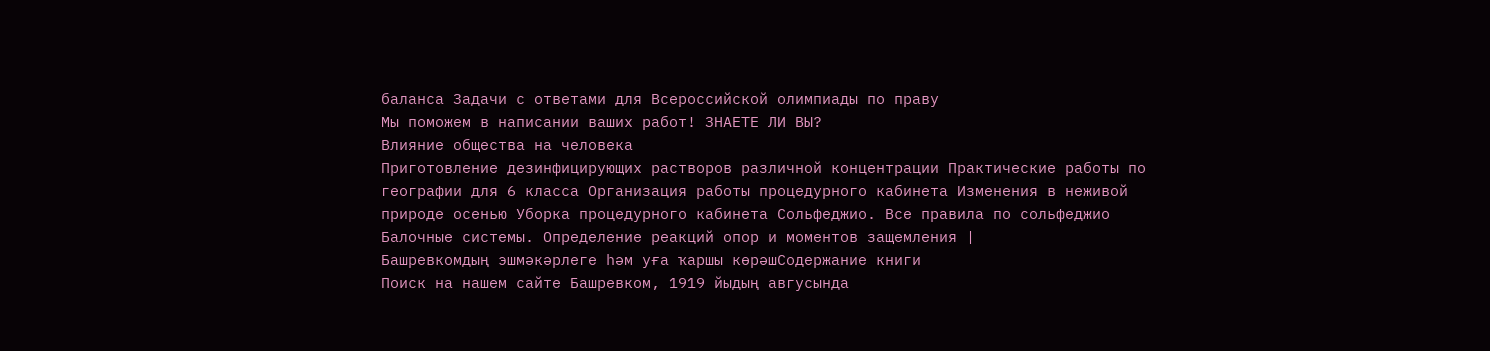баланса Задачи с ответами для Всероссийской олимпиады по праву
Мы поможем в написании ваших работ! ЗНАЕТЕ ЛИ ВЫ?
Влияние общества на человека
Приготовление дезинфицирующих растворов различной концентрации Практические работы по географии для 6 класса Организация работы процедурного кабинета Изменения в неживой природе осенью Уборка процедурного кабинета Сольфеджио. Все правила по сольфеджио Балочные системы. Определение реакций опор и моментов защемления |
Башревкомдың эшмәкәрлеге һәм уға ҡаршы көрәшСодержание книги
Поиск на нашем сайте Башревком, 1919 йыдың авгусында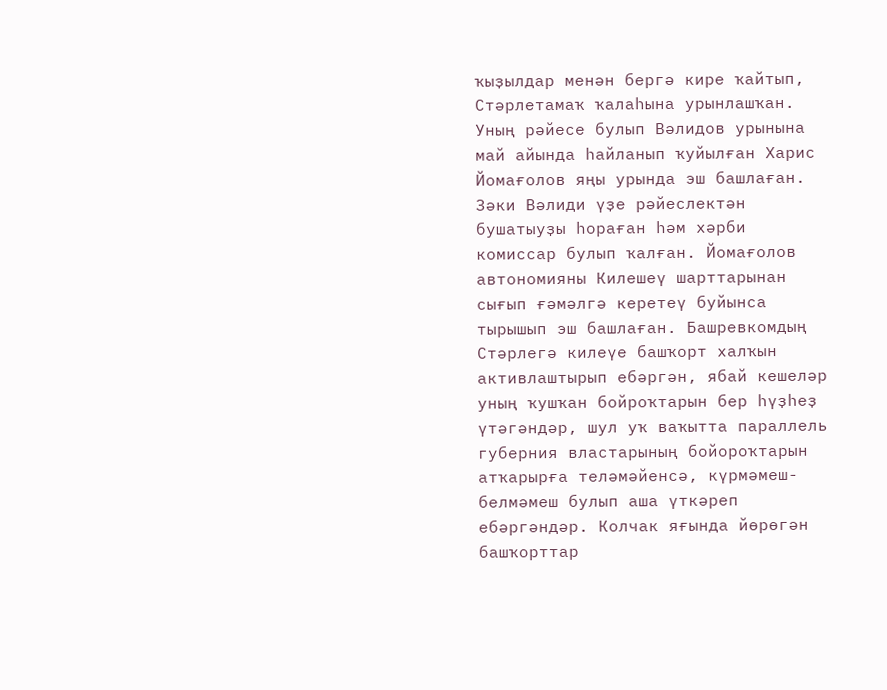ҡыҙылдар менән бергә кире ҡайтып, Стәрлетамаҡ ҡалаһына урынлашҡан. Уның рәйесе булып Вәлидов урынына май айында һайланып ҡуйылған Харис Йомағолов яңы урында эш башлаған. Зәки Вәлиди үҙе рәйеслектән бушатыуҙы һораған һәм хәрби комиссар булып ҡалған. Йомағолов автономияны Килешеү шарттарынан сығып ғәмәлгә керетеү буйынса тырышып эш башлаған. Башревкомдың Стәрлегә килеүе башҡорт халҡын активлаштырып ебәргән, ябай кешеләр уның ҡушҡан бойроҡтарын бер һүҙһеҙ үтәгәндәр, шул уҡ ваҡытта параллель губерния властарының бойороҡтарын атҡарырға теләмәйенсә, күрмәмеш-белмәмеш булып аша үткәреп ебәргәндәр. Колчак яғында йөрөгән башҡорттар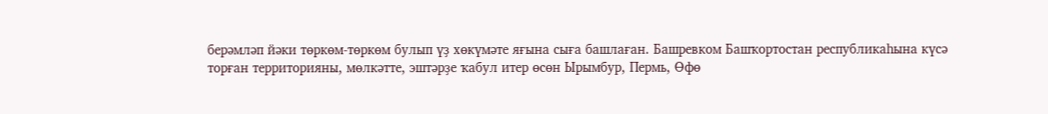берәмләп йәки төркөм-төркөм булып үҙ хөкүмәте яғына сыға башлаған. Башревком Башҡортостан республикаһына күсә торған территорияны, мөлкәтте, эштәрҙе ҡабул итер өсөн Ырымбур, Пермь, Өфө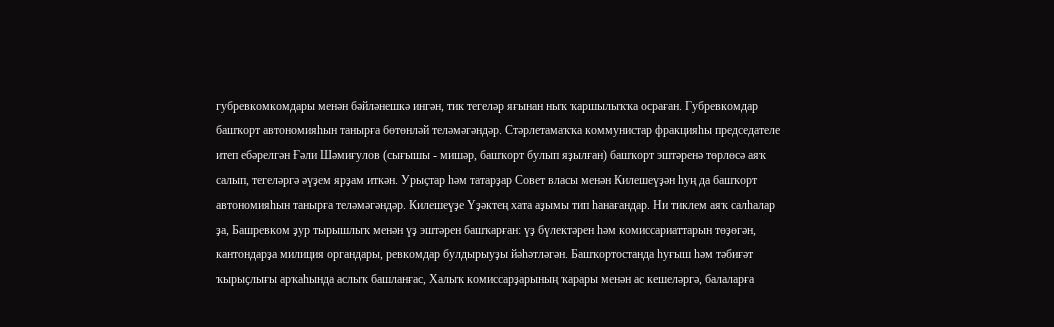губревкомкомдары менән бәйләнешкә ингән, тик тегеләр яғынан ныҡ ҡаршылыҡҡа осраған. Губревкомдар башҡорт автономияһын танырға бөтөнләй теләмәгәндәр. Стәрлетамаҡҡа коммунистар фракцияһы председателе итеп ебәрелгән Ғәли Шәмиғулов (сығышы - мишәр, башҡорт булып яҙылған) башҡорт эштәренә төрлөсә аяҡ салып, тегеләргә әүҙем ярҙам иткән. Урыҫтар һәм татарҙар Совет власы менән Килешеүҙән һуң да башҡорт автономияһын танырға теләмәгәндәр. Килешеүҙе Үҙәктең хата аҙымы тип һанағандар. Ни тиклем аяҡ салһалар ҙа, Башревком ҙур тырышлыҡ менән үҙ эштәрен башҡарған: үҙ бүлектәрен һәм комиссариаттарын төҙөгән, кантондарҙа милиция органдары, ревкомдар булдырыуҙы йәһәтләгән. Башҡортостанда һуғыш һәм тәбиғәт ҡырыҫлығы арҡаһында аслыҡ башланғас, Халыҡ комиссарҙарының ҡарары менән ас кешеләргә, балаларға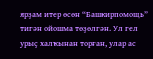ярҙам итер өсөн “Башкирпомощь” тигән ойошма төҙөлгән. Ул гел урыҫ халҡынан торған, улар ас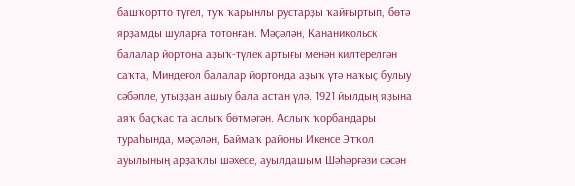башҡортто түгел, туҡ ҡарынлы рустарҙы ҡайғыртып, бөтә ярҙамды шуларға тотонған. Мәҫәлән, Кананикольск балалар йортона аҙыҡ-түлек артығы менән килтерелгән саҡта, Миндеғол балалар йортонда аҙыҡ үтә наҡыҫ булыу сәбәпле, утыҙҙан ашыу бала астан үлә. 1921 йылдың яҙына аяҡ баҫҡас та аслыҡ бөтмәгән. Аслыҡ ҡорбандары тураһында, мәҫәлән, Баймаҡ районы Икенсе Этҡол ауылының арҙаҡлы шәхесе, ауылдашым Шәһәрғәзи сәсән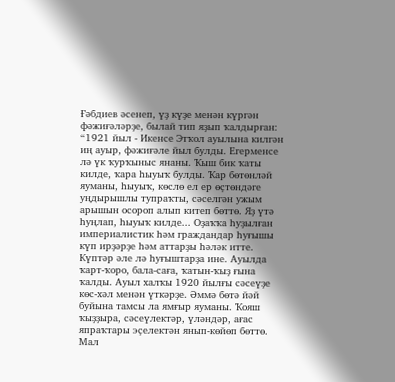Ғәбдиев әсенеп, үҙ күҙе менән күргән фәжиғәләрҙе, былай тип яҙып ҡалдырған: “1921 йыл - Икенсе Этҡол ауылына килгән иң ауыр, фәжиғәле йыл булды. Егерменсе лә үк ҡурҡыныс янаны. Ҡыш бик ҡаты килде, ҡара һыуыҡ булды. Ҡар бөтөнләй яуманы, һыуыҡ, көслө ел ер өҫтөндәге уңдырышлы тупраҡты, сәселгән ужым арышын осороп алып китеп бөттө. Яҙ үтә һуңлап, һыуыҡ килде... Оҙаҡҡа һуҙылған империалистик һәм граждандар һуғышы күп ирҙәрҙе һәм аттарҙы һәләк итте. Күптәр әле лә һуғыштарҙа ине. Ауылда ҡарт-ҡоро, бала-саға, ҡатын-ҡыҙ ғына ҡалды. Ауыл халҡы 1920 йылғы сәсеүҙе көс-хәл менән үткәрҙе. Әммә бөтә йәй буйына тамсы ла ямғыр яуманы. Ҡояш ҡыҙҙыра, сәсеүлектәр, үләндәр, ағас япраҡтары эҫелектән янып-көйөп бөттө. Мал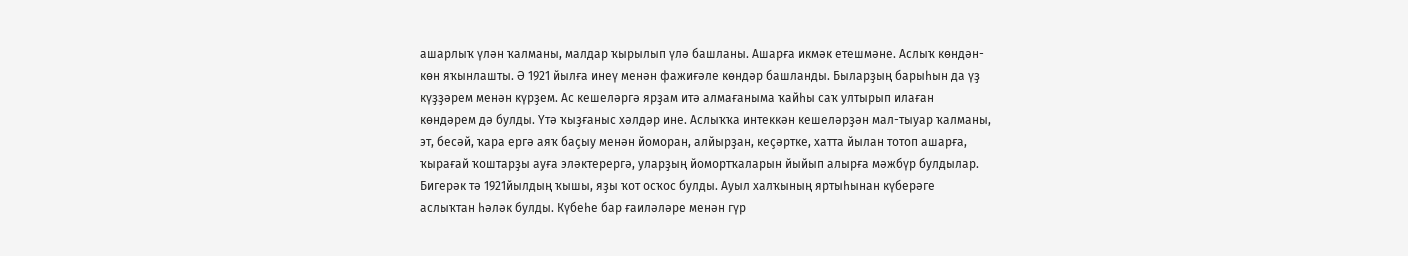ашарлыҡ үлән ҡалманы, малдар ҡырылып үлә башланы. Ашарға икмәк етешмәне. Аслыҡ көндән-көн яҡынлашты. Ә 1921 йылға инеү менән фажиғәле көндәр башланды. Быларҙың барыһын да үҙ күҙҙәрем менән күрҙем. Ас кешеләргә ярҙам итә алмағаныма ҡайһы саҡ ултырып илаған көндәрем дә булды. Үтә ҡыҙғаныс хәлдәр ине. Аслыҡҡа интеккән кешеләрҙән мал-тыуар ҡалманы, эт, бесәй, ҡара ергә аяҡ баҫыу менән йоморан, алйырҙан, кеҫәртке, хатта йылан тотоп ашарға, ҡырағай ҡоштарҙы ауға эләктерергә, уларҙың йомортҡаларын йыйып алырға мәжбүр булдылар. Бигерәк тә 1921йылдың ҡышы, яҙы ҡот осҡос булды. Ауыл халҡының яртыһынан күберәге аслыҡтан һәләк булды. Күбеһе бар ғаиләләре менән гүр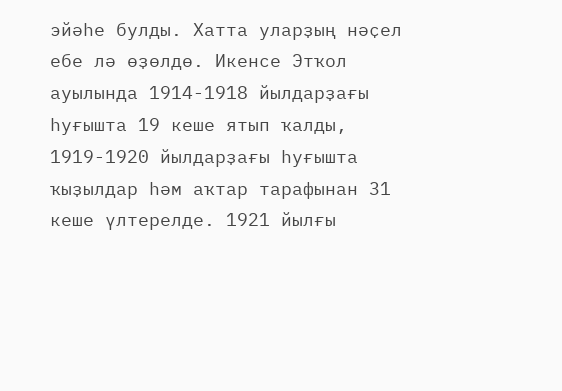эйәһе булды. Хатта уларҙың нәҫел ебе лә өҙөлдө. Икенсе Этҡол ауылында 1914-1918 йылдарҙағы һуғышта 19 кеше ятып ҡалды, 1919-1920 йылдарҙағы һуғышта ҡыҙылдар һәм аҡтар тарафынан 31 кеше үлтерелде. 1921 йылғы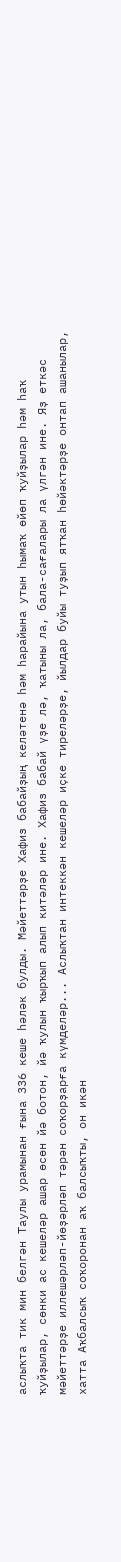аслыҡта тик мин белгән Таулы урамынан ғына 336 кеше һәләк булды. Мәйеттәрҙе Хафиз бабайҙың келәтенә һәм һарайына утын һымаҡ өйөп ҡуйҙылар һәм һаҡ ҡуйҙылар, сөнки ас кешеләр ашар өсөн йә ботон, йә ҡулын ҡырҡып алып китәләр ине. Хафиз бабай үҙе лә, ҡатыны ла, бала-сағалары ла үлгән ине. Яҙ еткәс мәйеттәрҙе иллешәрләп-йөҙәрләп тәрән соҡорҙарға күмделәр... Аслыҡтан интеккән кешеләр иҫке тиреләрҙе, йылдар буйы туҙып ятҡан һөйәктәрҙе онтап ашанылар, хатта Аҡбалсыҡ соҡоронан аҡ балсыҡты, он икән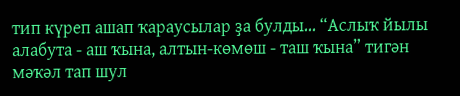тип күреп ашап ҡараусылар ҙа булды... “Аслыҡ йылы алабута - аш ҡына, алтын-көмөш - таш ҡына” тигән мәҡәл тап шул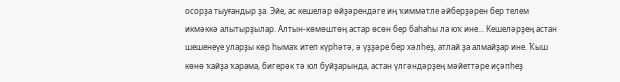осорҙа тыуғандыр ҙа. Эйе, ас кешеләр өйҙәрендәге иң ҡиммәтле әйберҙәрен бер телем икмәккә алытырҙылар. Алтын-көмөштөң астар өсөн бер баһаһы ла юҡ ине... Кешеләрҙең астан шешенеүе уларҙы көр һымаҡ итеп күрһәтә, ә үҙҙәре бер хәлһеҙ, атлай ҙа алмайҙар ине. Ҡыш көнө ҡайҙа ҡарама, бигерәк тә юл буйҙарында, астан үлгәндәрҙең мәйеттәре иҫәпһеҙ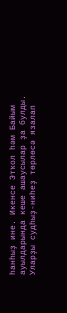һанһыҙ ине. Икенсе Этҡол һәм Байым ауылдарында кеше ашаусылар ҙа булды. Уларҙы судһыҙ-ниһеҙ төрлөсә язалап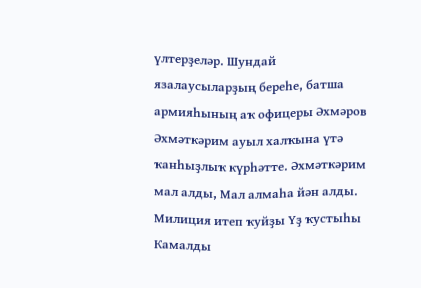үлтерҙеләр. Шундай язалаусыларҙың береһе, батша армияһының аҡ офицеры Әхмәров Әхмәткәрим ауыл халҡына үтә ҡанһыҙлыҡ күрһәтте. Әхмәткәрим мал алды, Мал алмаһа йән алды. Милиция итеп ҡуйҙы Үҙ ҡустыһы Камалды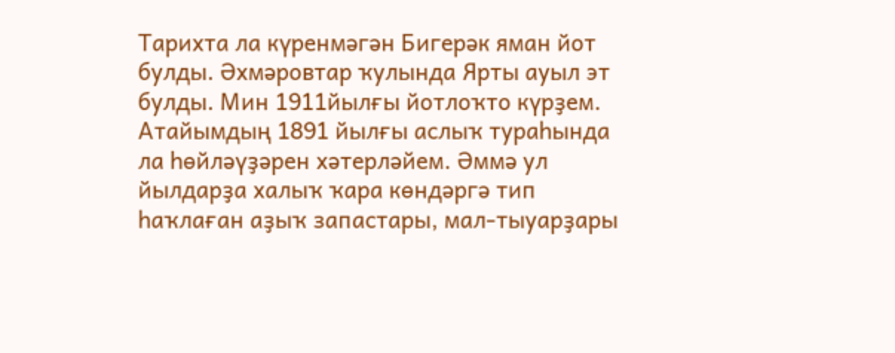Тарихта ла күренмәгән Бигерәк яман йот булды. Әхмәровтар ҡулында Ярты ауыл эт булды. Мин 1911йылғы йотлоҡто күрҙем. Атайымдың 1891 йылғы аслыҡ тураһында ла һөйләүҙәрен хәтерләйем. Әммә ул йылдарҙа халыҡ ҡара көндәргә тип һаҡлаған аҙыҡ запастары, мал-тыуарҙары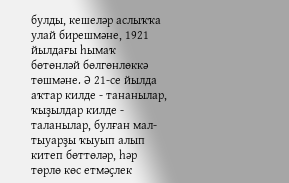булды, кешеләр аслыҡҡа улай бирешмәне, 1921 йылдағы һымаҡ бөтөнләй бөлгөнлөккә төшмәне. Ә 21-се йылда аҡтар килде - тананылар, ҡыҙылдар килде - таланылар, булған мал-тыуарҙы ҡыуып алып китеп бөттөләр, һәр төрлө көс етмәҫлек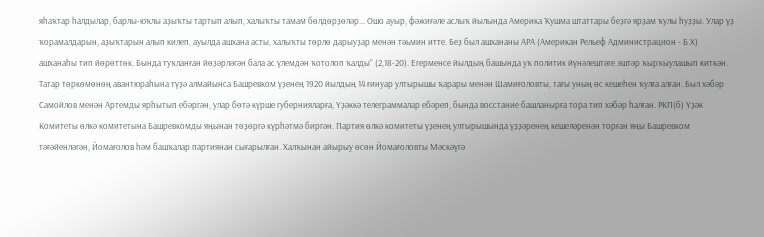яһаҡтар һалдылар, барлы-юҡлы аҙыҡты тартып алып, халыҡты тамам бөлдөрҙөләр... Ошо ауыр, фәжиғәле аслыҡ йылында Америка Ҡушма штаттары беҙгә ярҙам ҡулы һуҙҙы. Улар үҙ ҡорамалдарын, аҙыҡтарын алып килеп, ауылда ашхана асты, халыҡты төрлө дарыуҙар менән тәьмин итте. Беҙ был ашхананы АРА (Американ Рельеф Администрацион - Б.Х) ашханаһы тип йөрөттөк. Бында туҡланған йөҙәрләгән бала ас үлемдән ҡотолоп ҡалды” (2,18-20). Егерменсе йылдың башында уҡ политик йүнәлештәге эштәр ҡырҡыулашып киткән. Татар төркөмөнөң авантюраһына түҙә алмайынса Башревком үҙенең 1920 йылдың 14 ғинуар ултырышы ҡарары менән Шамиғоловты, тағы уның өс кешеһен ҡулға алған. Был хәбәр Самойлов менән Артемды ярһытып ебәргән, улар бөтә күрше губернияларға, Үҙәккә телеграммалар ебәреп, бында восстание башланырға тора тип хәбәр һалған. РКП(б) Үҙәк Комитеты өлкә комитетына Башревкомды яңынан төҙөргә күрһәтмә биргән. Партия өлкә комитеты үҙенең ултырышында үҙҙәренең кешеләренән торған яңы Башревком тәғәйенләгән, Йомағолов һәм башҡалар партиянан сығарылған. Халҡынан айырыу өсөн Йомағоловты Мәскәүгә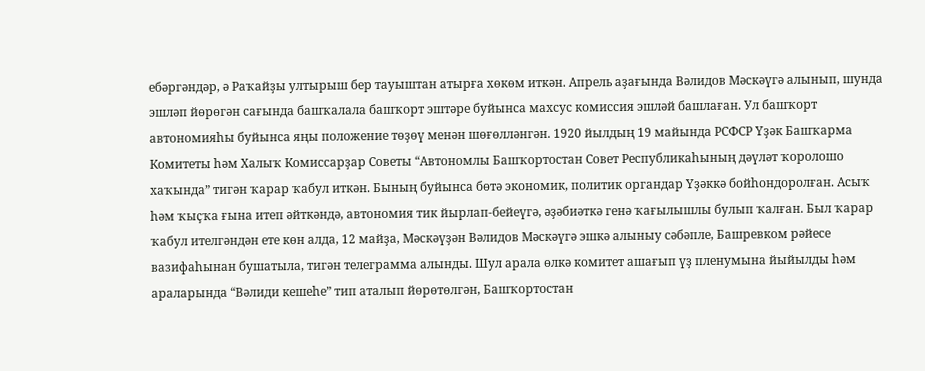ебәргәндәр, ә Раҡайҙы ултырыш бер тауыштан атырға хөкөм иткән. Апрель аҙағында Вәлидов Мәскәүгә алынып, шунда эшләп йөрөгән сағында башҡалала башҡорт эштәре буйынса махсус комиссия эшләй башлаған. Ул башҡорт автономияһы буйынса яңы положение төҙөү менән шөғөлләнгән. 1920 йылдың 19 майында РСФСР Үҙәк Башҡарма Комитеты һәм Халыҡ Комиссарҙар Советы “Автономлы Башҡортостан Совет Республикаһының дәүләт ҡоролошо хаҡында” тигән ҡарар ҡабул иткән. Бының буйынса бөтә экономик, политик органдар Үҙәккә бойһондоролған. Асыҡ һәм ҡыҫҡа ғына итеп әйткәндә, автономия тик йырлап-бейеүгә, әҙәбиәткә генә ҡағылышлы булып ҡалған. Был ҡарар ҡабул ителгәндән ете көн алда, 12 майҙа, Мәскәүҙән Вәлидов Мәскәүгә эшкә алыныу сәбәпле, Башревком рәйесе вазифаһынан бушатыла, тигән телеграмма алынды. Шул арала өлкә комитет ашағып үҙ пленумына йыйылды һәм араларында “Вәлиди кешеһе” тип аталып йөрөтөлгән, Башҡортостан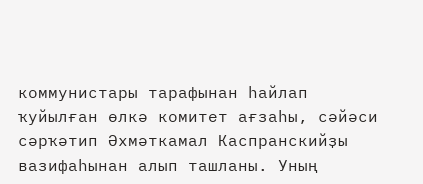коммунистары тарафынан һайлап ҡуйылған өлкә комитет ағзаһы, сәйәси сәрҡәтип Әхмәткамал Каспранскийҙы вазифаһынан алып ташланы. Уның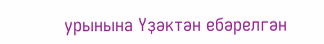урынына Үҙәктән ебәрелгән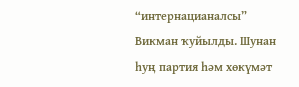“интернацианалсы” Викман ҡуйылды. Шунан һуң партия һәм хөкүмәт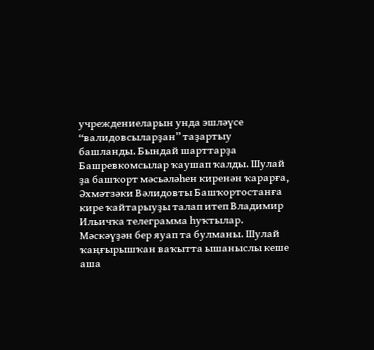учреждениеларын унда эшләүсе “валидовсыларҙан” таҙартыу башланды. Бындай шарттарҙа Башревкомсылар ҡаушап ҡалды. Шулай ҙа башҡорт мәсьәләһен киренән ҡарарға, Әхмәтзәки Вәлидовты Башҡортостанға кире ҡайтарыуҙы талап итеп Владимир Ильичҡа телеграмма һуҡтылар. Мәскәүҙән бер яуап та булманы. Шулай ҡаңғырышҡан ваҡытта ышаныслы кеше аша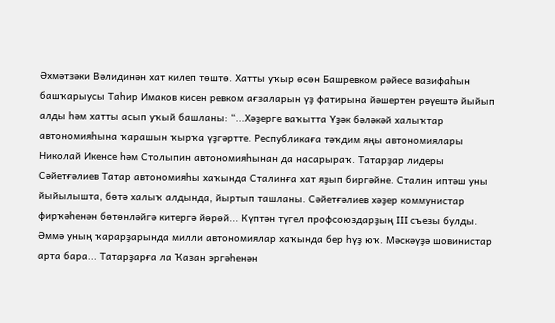Әхмәтзәки Вәлидинән хат килеп төштө. Хатты уҡыр өсөн Башревком рәйесе вазифаһын башҡарыусы Таһир Имаков кисен ревком ағзаларын үҙ фатирына йәшертен рәүештә йыйып алды һәм хатты асып уҡый башланы: “...Хәҙерге ваҡытта Үҙәк бәләкәй халыҡтар автономияһына ҡарашын ҡырҡа үҙгәртте. Республикаға тәҡдим яңы автономиялары Николай Икенсе һәм Столыпин автономияһынан да насарыраҡ. Татарҙар лидеры Сәйетғәлиев Татар автономияһы хаҡында Сталинға хат яҙып биргәйне. Сталин иптәш уны йыйылышта, бөтә халыҡ алдында, йыртып ташланы. Сәйетғәлиев хәҙер коммунистар фирҡәһенән бөтөнләйгә китергә йөрөй... Күптән түгел профсоюздарҙың III съезы булды. Әммә уның ҡарарҙарында милли автономиялар хаҡында бер һүҙ юҡ. Мәскәүҙә шовинистар арта бара... Татарҙарға ла Ҡазан эргәһенән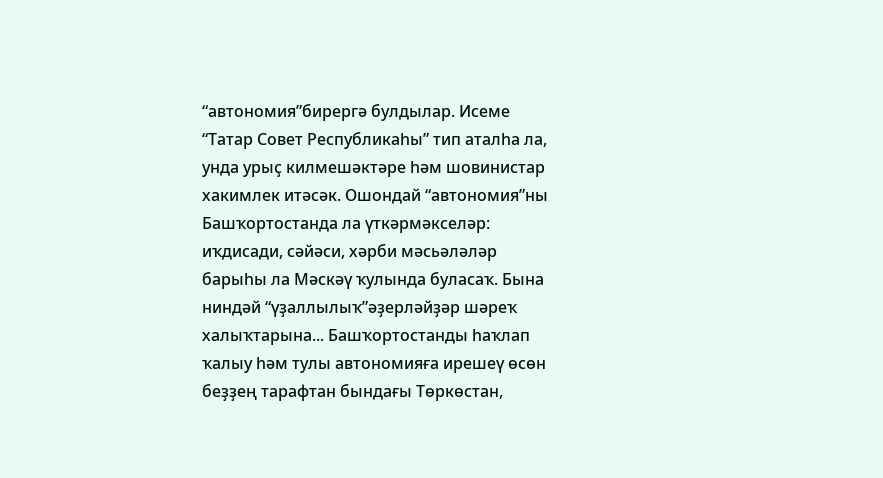“автономия”бирергә булдылар. Исеме “Татар Совет Республикаһы” тип аталһа ла, унда урыҫ килмешәктәре һәм шовинистар хакимлек итәсәк. Ошондай “автономия”ны Башҡортостанда ла үткәрмәкселәр: иҡдисади, сәйәси, хәрби мәсьәләләр барыһы ла Мәскәү ҡулында буласаҡ. Бына ниндәй “үҙаллылыҡ”әҙерләйҙәр шәреҡ халыҡтарына... Башҡортостанды һаҡлап ҡалыу һәм тулы автономияға ирешеү өсөн беҙҙең тарафтан бындағы Төркөстан,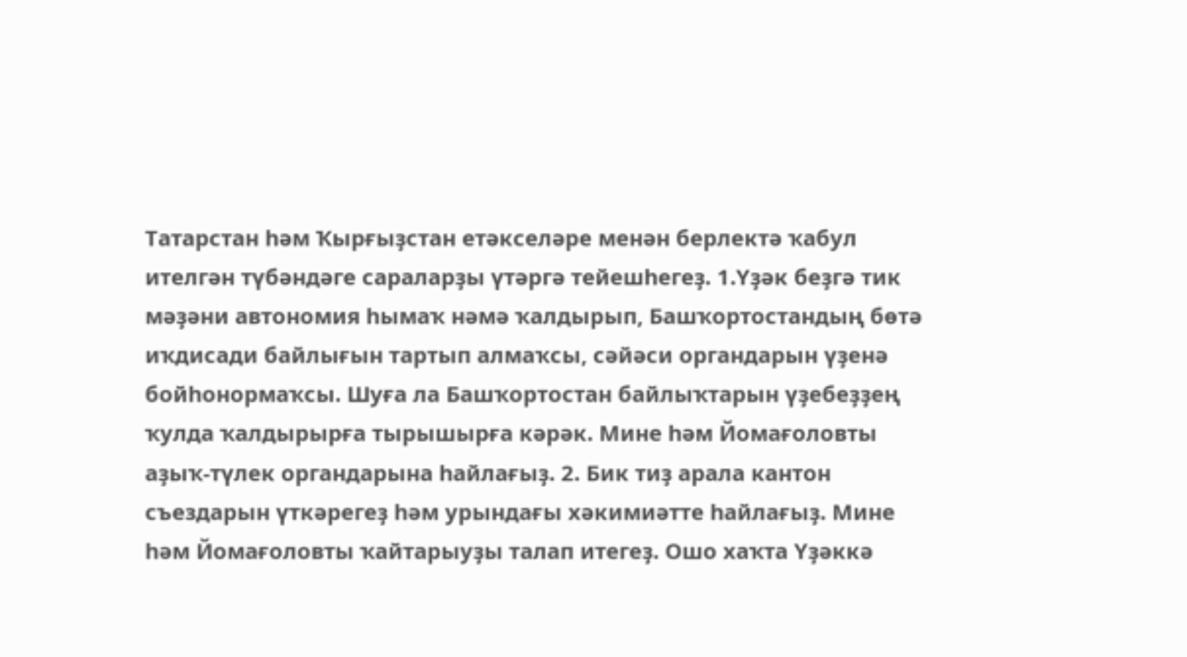Татарстан һәм Ҡырғыҙстан етәкселәре менән берлектә ҡабул ителгән түбәндәге сараларҙы үтәргә тейешһегеҙ. 1.Үҙәк беҙгә тик мәҙәни автономия һымаҡ нәмә ҡалдырып, Башҡортостандың бөтә иҡдисади байлығын тартып алмаҡсы, сәйәси органдарын үҙенә бойһонормаҡсы. Шуға ла Башҡортостан байлыҡтарын үҙебеҙҙең ҡулда ҡалдырырға тырышырға кәрәк. Мине һәм Йомағоловты аҙыҡ-түлек органдарына һайлағыҙ. 2. Бик тиҙ арала кантон съездарын үткәрегеҙ һәм урындағы хәкимиәтте һайлағыҙ. Мине һәм Йомағоловты ҡайтарыуҙы талап итегеҙ. Ошо хаҡта Үҙәккә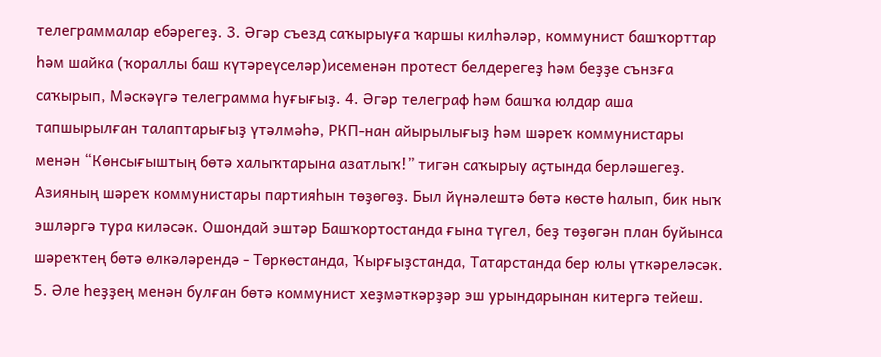телеграммалар ебәрегеҙ. 3. Әгәр съезд саҡырыуға ҡаршы килһәләр, коммунист башҡорттар һәм шайка (ҡораллы баш күтәреүселәр)исеменән протест белдерегеҙ һәм беҙҙе сънзға саҡырып, Мәскәүгә телеграмма һуғығыҙ. 4. Әгәр телеграф һәм башҡа юлдар аша тапшырылған талаптарығыҙ үтәлмәһә, РКП-нан айырылығыҙ һәм шәреҡ коммунистары менән “Көнсығыштың бөтә халыҡтарына азатлыҡ!” тигән саҡырыу аҫтында берләшегеҙ. Азияның шәреҡ коммунистары партияһын төҙөгөҙ. Был йүнәлештә бөтә көстө һалып, бик ныҡ эшләргә тура киләсәк. Ошондай эштәр Башҡортостанда ғына түгел, беҙ төҙөгән план буйынса шәреҡтең бөтә өлкәләрендә - Төркөстанда, Ҡырғыҙстанда, Татарстанда бер юлы үткәреләсәк. 5. Әле һеҙҙең менән булған бөтә коммунист хеҙмәткәрҙәр эш урындарынан китергә тейеш.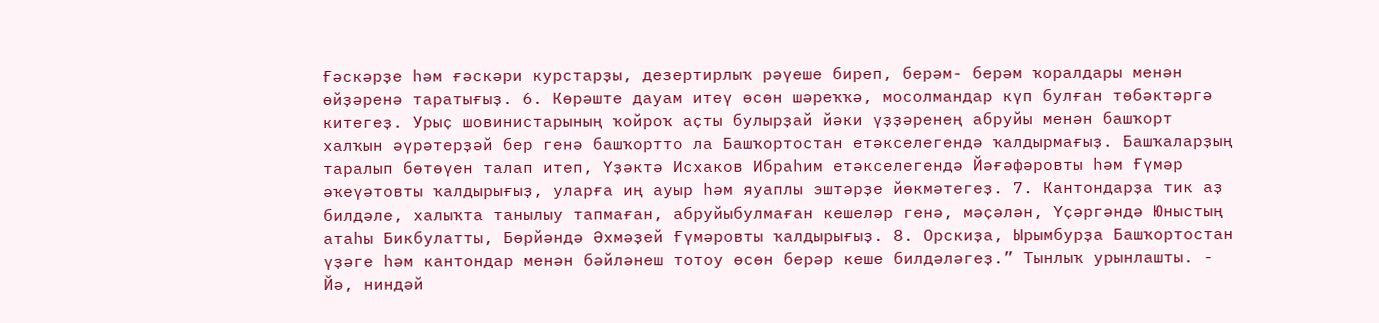Ғәскәрҙе һәм ғәскәри курстарҙы, дезертирлыҡ рәүеше биреп, берәм- берәм ҡоралдары менән өйҙәренә таратығыҙ. 6. Көрәште дауам итеү өсөн шәреҡҡә, мосолмандар күп булған төбәктәргә китегеҙ. Урыҫ шовинистарының ҡойроҡ аҫты булырҙай йәки үҙҙәренең абруйы менән башҡорт халҡын әүрәтерҙәй бер генә башҡортто ла Башҡортостан етәкселегендә ҡалдырмағыҙ. Башҡаларҙың таралып бөтөүен талап итеп, Үҙәктә Исхаков Ибраһим етәкселегендә Йәғәфәровты һәм Ғүмәр әҡеүәтовты ҡалдырығыҙ, уларға иң ауыр һәм яуаплы эштәрҙе йөкмәтегеҙ. 7. Кантондарҙа тик аҙ билдәле, халыҡта танылыу тапмаған, абруйыбулмаған кешеләр генә, мәҫәлән, Үҫәргәндә Юныстың атаһы Бикбулатты, Бөрйәндә Әхмәҙей Ғүмәровты ҡалдырығыҙ. 8. Орскиҙа, Ырымбурҙа Башҡортостан үҙәге һәм кантондар менән бәйләнеш тотоу өсөн берәр кеше билдәләгеҙ.” Тынлыҡ урынлашты. - Йә, ниндәй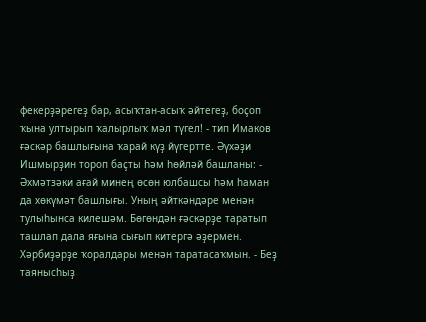фекерҙәрегеҙ бар, асыҡтан-асыҡ әйтегеҙ, боҫоп ҡына ултырып ҡалырлыҡ мәл түгел! - тип Имаков ғәскәр башлығына ҡарай күҙ йүгертте. Әүхәҙи Ишмырҙин тороп баҫты һәм һөйләй башланы: - Әхмәтзәки ағай минең өсөн юлбашсы һәм һаман да хөкүмәт башлығы. Уның әйткәндәре менән тулыһынса килешәм. Бөгөндән ғәскәрҙе таратып ташлап дала яғына сығып китергә әҙермен. Хәрбиҙәрҙе ҡоралдары менән таратасаҡмын. - Беҙ таянысһыҙ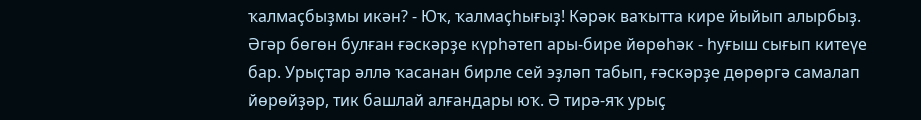ҡалмаҫбыҙмы икән? - Юҡ, ҡалмаҫһығыҙ! Кәрәк ваҡытта кире йыйып алырбыҙ. Әгәр бөгөн булған ғәскәрҙе күрһәтеп ары-бире йөрөһәк - һуғыш сығып китеүе бар. Урыҫтар әллә ҡасанан бирле сей эҙләп табып, ғәскәрҙе дөрөргә самалап йөрөйҙәр, тик башлай алғандары юҡ. Ә тирә-яҡ урыҫ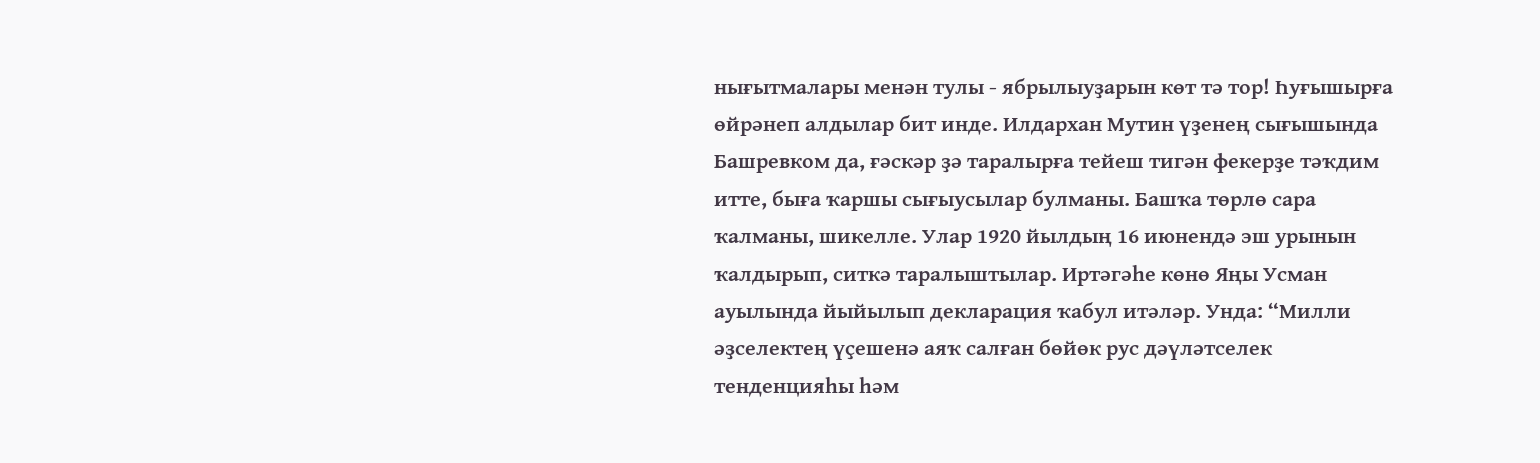нығытмалары менән тулы - ябрылыуҙарын көт тә тор! Һуғышырға өйрәнеп алдылар бит инде. Илдархан Мутин үҙенең сығышында Башревком да, ғәскәр ҙә таралырға тейеш тигән фекерҙе тәҡдим итте, быға ҡаршы сығыусылар булманы. Башҡа төрлө сара ҡалманы, шикелле. Улар 1920 йылдың 16 июнендә эш урынын ҡалдырып, ситкә таралыштылар. Иртәгәһе көнө Яңы Усман ауылында йыйылып декларация ҡабул итәләр. Унда: “Милли әҙселектең үҫешенә аяҡ салған бөйөк рус дәүләтселек тенденцияһы һәм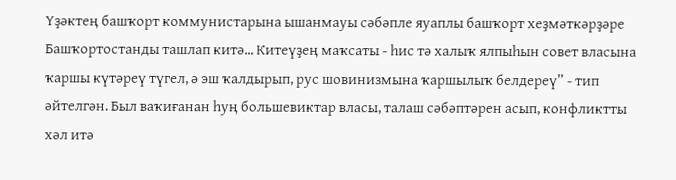Үҙәктең башҡорт коммунистарына ышанмауы сәбәпле яуаплы башҡорт хеҙмәткәрҙәре Башҡортостанды ташлап китә... Китеүҙең маҡсаты - һис тә халыҡ ялпыһын совет власына ҡаршы күтәреү түгел, ә эш ҡалдырып, рус шовинизмына ҡаршылыҡ белдереү” - тип әйтелгән. Был ваҡиғанан һуң большевиктар власы, талаш сәбәптәрен асып, конфликтты хәл итә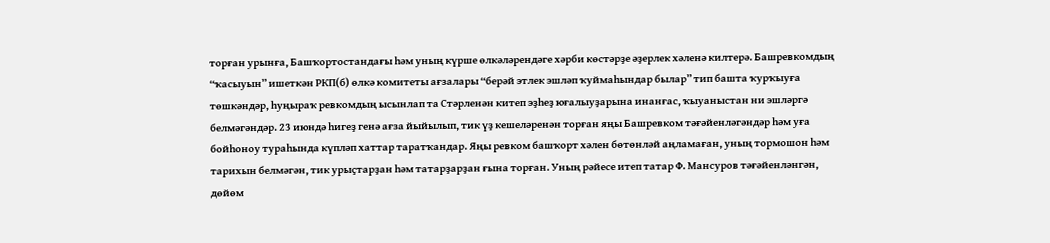торған урынға, Башҡортостандағы һәм уның күрше өлкәләрендәге хәрби көстәрҙе әҙерлек хәленә килтерә. Башревкомдың “ҡасыуын” ишеткән РКП(б) өлкә комитеты ағзалары “берәй этлек эшләп ҡуймаһындар былар” тип башта ҡурҡыуға төшкәндәр, һуңыраҡ ревкомдың ысынлап та Стәрленән китеп эҙһеҙ юғалыуҙарына инанғас, ҡыуаныстан ни эшләргә белмәгәндәр. 23 июндә һигеҙ генә ағза йыйылып, тик үҙ кешеләренән торған яңы Башревком тәғәйенләгәндәр һәм уға бойһоноу тураһында күпләп хаттар таратҡандар. Яңы ревком башҡорт хәлен бөтөнләй аңламаған, уның тормошон һәм тарихын белмәгән, тик урыҫтарҙан һәм татарҙарҙан ғына торған. Уның рәйесе итеп татар Ф. Мансуров тәғәйенләнгән, дөйөм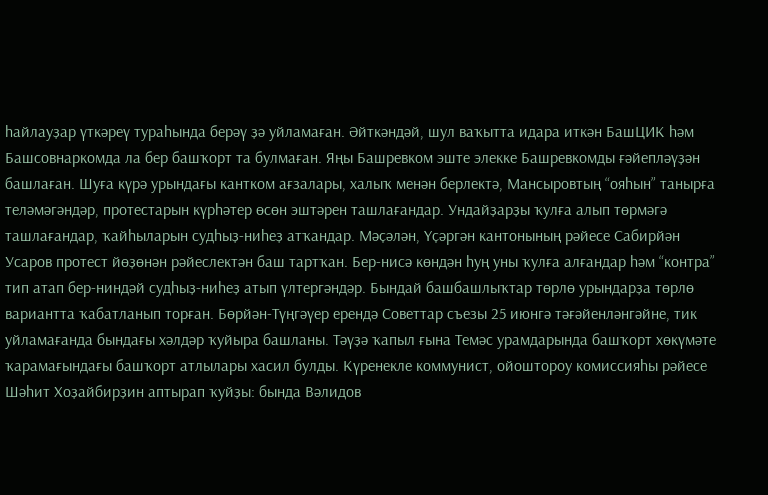һайлауҙар үткәреү тураһында берәү ҙә уйламаған. Әйткәндәй, шул ваҡытта идара иткән БашЦИК һәм Башсовнаркомда ла бер башҡорт та булмаған. Яңы Башревком эште элекке Башревкомды ғәйепләүҙән башлаған. Шуға күрә урындағы кантком ағзалары, халыҡ менән берлектә, Мансыровтың “ояһын” танырға теләмәгәндәр, протестарын күрһәтер өсөн эштәрен ташлағандар. Ундайҙарҙы ҡулға алып төрмәгә ташлағандар, ҡайһыларын судһыҙ-ниһеҙ атҡандар. Мәҫәлән, Үҫәргән кантонының рәйесе Сабирйән Усаров протест йөҙөнән рәйеслектән баш тартҡан. Бер-нисә көндән һуң уны ҡулға алғандар һәм “контра” тип атап бер-ниндәй судһыҙ-ниһеҙ атып үлтергәндәр. Бындай башбашлыҡтар төрлө урындарҙа төрлө вариантта ҡабатланып торған. Бөрйән-Түңгәүер ерендә Советтар съезы 25 июнгә тәғәйенләнгәйне, тик уйламағанда бындағы хәлдәр ҡуйыра башланы. Тәүҙә ҡапыл ғына Темәс урамдарында башҡорт хөкүмәте ҡарамағындағы башҡорт атлылары хасил булды. Күренекле коммунист, ойоштороу комиссияһы рәйесе Шәһит Хоҙайбирҙин аптырап ҡуйҙы: бында Вәлидов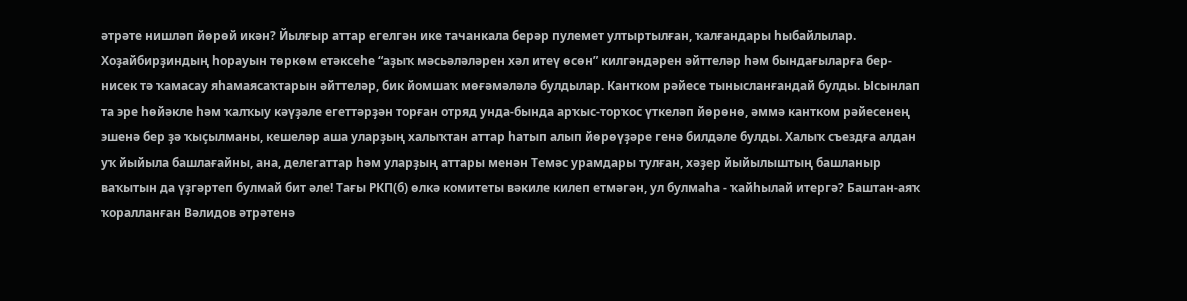әтрәте нишләп йөрөй икән? Йылғыр аттар егелгән ике тачанкала берәр пулемет ултыртылған, ҡалғандары һыбайлылар. Хоҙайбирҙиндың һорауын төркөм етәксеһе “аҙыҡ мәсьәләләрен хәл итеү өсөн” килгәндәрен әйттеләр һәм бындағыларға бер-нисек тә ҡамасау яһамаясаҡтарын әйттеләр, бик йомшаҡ мөғәмәләлә булдылар. Кантком рәйесе тынысланғандай булды. Ысынлап та эре һөйәкле һәм ҡалҡыу кәүҙәле егеттәрҙән торған отряд унда-бында арҡыс-торҡос үткеләп йөрөнө, әммә кантком рәйесенең эшенә бер ҙә ҡыҫылманы, кешеләр аша уларҙың халыҡтан аттар һатып алып йөрөүҙәре генә билдәле булды. Халыҡ съездға алдан уҡ йыйыла башлағайны, ана, делегаттар һәм уларҙың аттары менән Темәс урамдары тулған, хәҙер йыйылыштың башланыр ваҡытын да үҙгәртеп булмай бит әле! Тағы РКП(б) өлкә комитеты вәкиле килеп етмәгән, ул булмаһа - ҡайһылай итергә? Баштан-аяҡ ҡоралланған Вәлидов әтрәтенә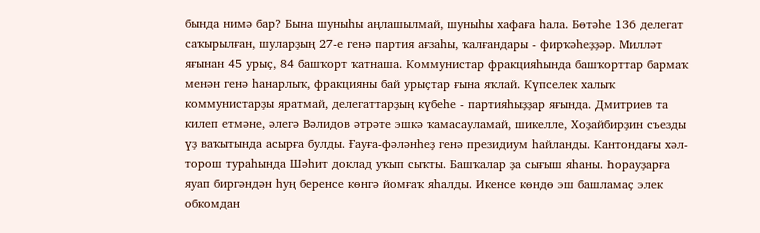бында нимә бар? Бына шуныһы аңлашылмай, шуныһы хафаға һала. Бөтәһе 136 делегат саҡырылған, шуларҙың 27-е генә партия ағзаһы, ҡалғандары - фирҡәһеҙҙәр. Милләт яғынан 45 урыҫ, 84 башҡорт ҡатнаша. Коммунистар фракцияһында башҡорттар бармаҡ менән генә һанарлыҡ, фракцияны бай урыҫтар ғына яҡлай. Күпселек халыҡ коммунистарҙы яратмай, делегаттарҙың күбеһе - партияһыҙҙар яғында. Дмитриев та килеп етмәне, әлегә Вәлидов әтрәте эшкә ҡамасауламай, шикелле, Хоҙайбирҙин съезды үҙ ваҡытында асырға булды. Ғауға-фәләнһеҙ генә президиум һайланды. Кантондағы хәл-торош тураһында Шәһит доклад уҡып сыҡты. Башҡалар ҙа сығыш яһаны. Һорауҙарға яуап биргәндән һуң беренсе көнгә йомғаҡ яһалды. Икенсе көндө эш башламаҫ элек обкомдан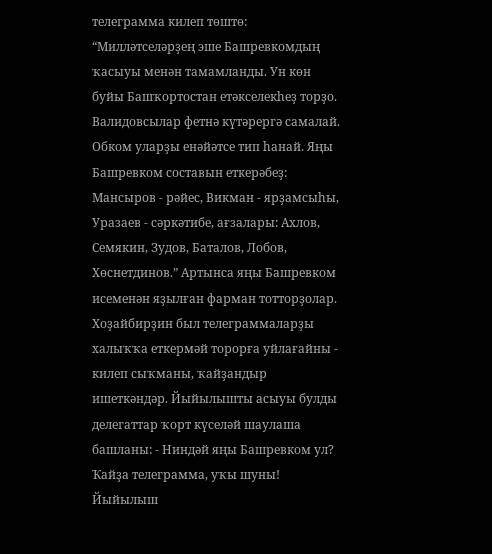телеграмма килеп төштө: “Милләтселәрҙең эше Башревкомдың ҡасыуы менән тамамланды. Ун көн буйы Башҡортостан етәкселекһеҙ торҙо. Валидовсылар фетнә күтәрергә самалай. Обком уларҙы енәйәтсе тип һанай. Яңы Башревком составын еткерәбеҙ: Мансыров - рәйес, Викман - ярҙамсыһы, Уразаев - сәркәтибе, ағзалары: Ахлов, Семякин, Зудов, Баталов, Лобов, Хөснетдинов.” Артынса яңы Башревком исеменән яҙылған фарман тотторҙолар. Хоҙайбирҙин был телеграммаларҙы халыҡҡа еткермәй торорға уйлағайны - килеп сыҡманы, ҡайҙандыр ишеткәндәр. Йыйылышты асыуы булды делегаттар ҡорт күселәй шаулаша башланы: - Ниндәй яңы Башревком ул? Ҡайҙа телеграмма, уҡы шуны! Йыйылыш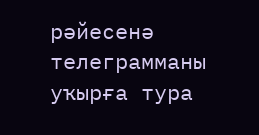рәйесенә телеграмманы уҡырға тура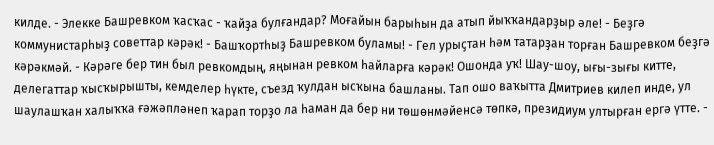килде. - Элекке Башревком ҡасҡас - ҡайҙа булғандар? Моғайын барыһын да атып йыҡҡандарҙыр әле! - Беҙгә коммунистарһыҙ советтар кәрәк! - Башҡортһыҙ Башревком буламы! - Гел урыҫтан һәм татарҙан торған Башревком беҙгә кәрәкмәй. - Кәрәге бер тин был ревкомдың, яңынан ревком һайларға кәрәк! Ошонда уҡ! Шау-шоу, ығы-зығы китте, делегаттар ҡысҡырышты, кемделер һүкте, съезд ҡулдан ысҡына башланы. Тап ошо ваҡытта Дмитриев килеп инде, ул шаулашҡан халыҡҡа ғәжәпләнеп ҡарап торҙо ла һаман да бер ни төшөнмәйенсә төпкә, президиум ултырған ергә үтте. -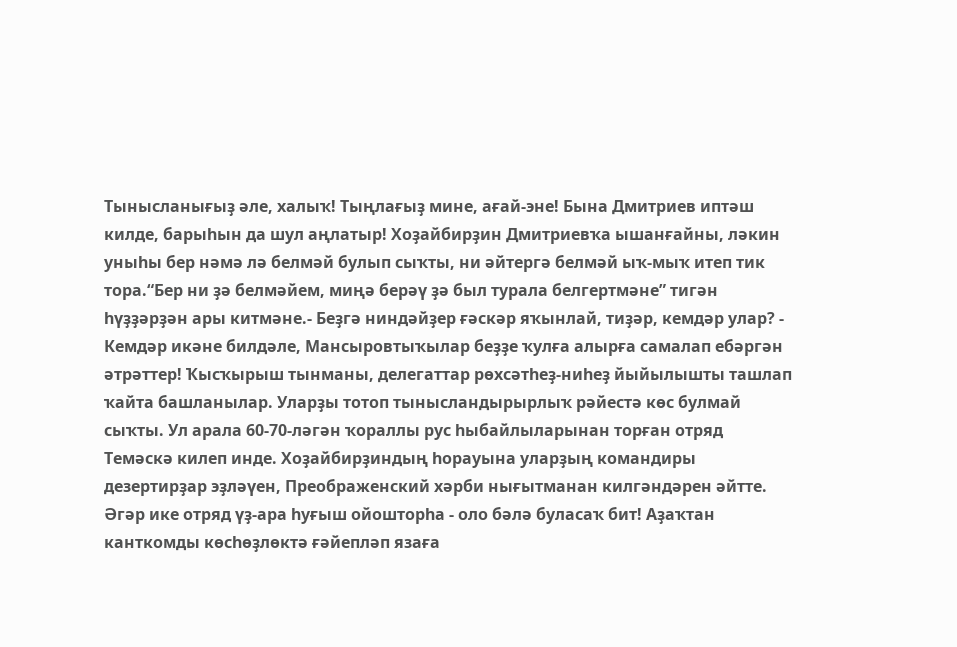Тынысланығыҙ әле, халыҡ! Тыңлағыҙ мине, ағай-эне! Бына Дмитриев иптәш килде, барыһын да шул аңлатыр! Хоҙайбирҙин Дмитриевҡа ышанғайны, ләкин уныһы бер нәмә лә белмәй булып сыҡты, ни әйтергә белмәй ыҡ-мыҡ итеп тик тора.“Бер ни ҙә белмәйем, миңә берәү ҙә был турала белгертмәне” тигән һүҙҙәрҙән ары китмәне.- Беҙгә ниндәйҙер ғәскәр яҡынлай, тиҙәр, кемдәр улар? - Кемдәр икәне билдәле, Мансыровтыҡылар беҙҙе ҡулға алырға самалап ебәргән әтрәттер! Ҡысҡырыш тынманы, делегаттар рөхсәтһеҙ-ниһеҙ йыйылышты ташлап ҡайта башланылар. Уларҙы тотоп тынысландырырлыҡ рәйестә көс булмай сыҡты. Ул арала 60-70-ләгән ҡораллы рус һыбайлыларынан торған отряд Темәскә килеп инде. Хоҙайбирҙиндың һорауына уларҙың командиры дезертирҙар эҙләүен, Преображенский хәрби нығытманан килгәндәрен әйтте. Әгәр ике отряд үҙ-ара һуғыш ойошторһа - оло бәлә буласаҡ бит! Аҙаҡтан канткомды көсһөҙлөктә ғәйепләп язаға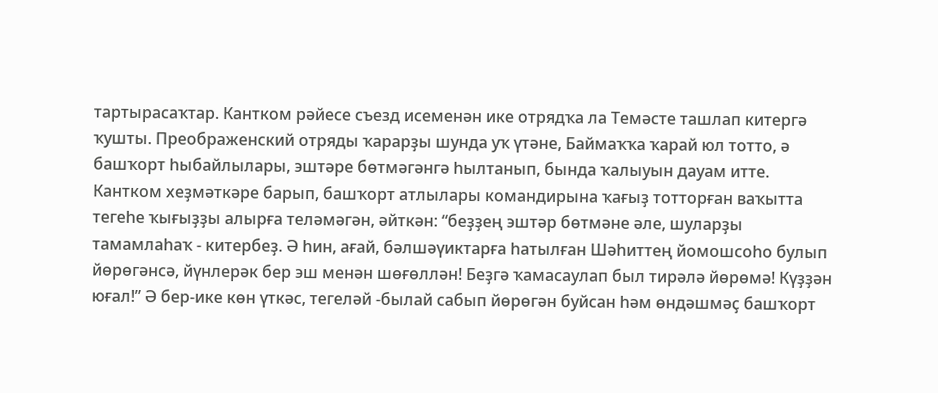тартырасаҡтар. Кантком рәйесе съезд исеменән ике отрядҡа ла Темәсте ташлап китергә ҡушты. Преображенский отряды ҡарарҙы шунда уҡ үтәне, Баймаҡҡа ҡарай юл тотто, ә башҡорт һыбайлылары, эштәре бөтмәгәнгә һылтанып, бында ҡалыуын дауам итте. Кантком хеҙмәткәре барып, башҡорт атлылары командирына ҡағыҙ тотторған ваҡытта тегеһе ҡығыҙҙы алырға теләмәгән, әйткән: “беҙҙең эштәр бөтмәне әле, шуларҙы тамамлаһаҡ - китербеҙ. Ә һин, ағай, бәлшәүиктарға һатылған Шәһиттең йомошсоһо булып йөрөгәнсә, йүнлерәк бер эш менән шөғөллән! Беҙгә ҡамасаулап был тирәлә йөрөмә! Күҙҙән юғал!” Ә бер-ике көн үткәс, тегеләй -былай сабып йөрөгән буйсан һәм өндәшмәҫ башҡорт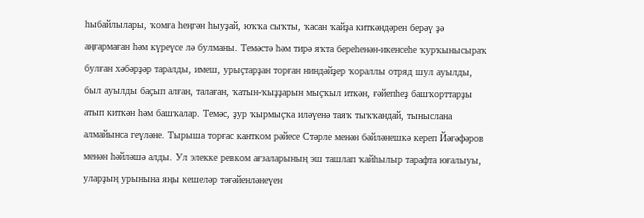һыбайлылары, ҡомға һеңгән һыуҙай, юҡҡа сыҡты, ҡасан ҡайҙа киткәндәрен берәү ҙә аңғармаған һәм күреүсе лә булманы. Темәстә һәм тирә яҡта береһенән-икенсеһе ҡурҡынысыраҡ булған хәбәрҙәр таралды, имеш, урыҫтарҙан торған ниндәйҙер ҡораллы отряд шул ауылды, был ауылды баҫып алған, талаған, ҡатын-ҡыҙҙарын мыҫҡыл иткән, ғәйепһеҙ башҡорттарҙы атып киткән һәм башҡалар. Темәс, ҙур ҡырмыҫҡа иләүенә таяҡ тыҡҡандай, тыныслана алмайынса геүләне. Тырыша торғас кантком рәйесе Стәрле менән бәйләнешкә кереп Йәғәфәров менән һәйләшә алды. Ул элекке ревком ағзаларының эш ташлап ҡайһылыр тарафта юғалыуы, уларҙың урынына яңы кешеләр тәғәйенләнеүен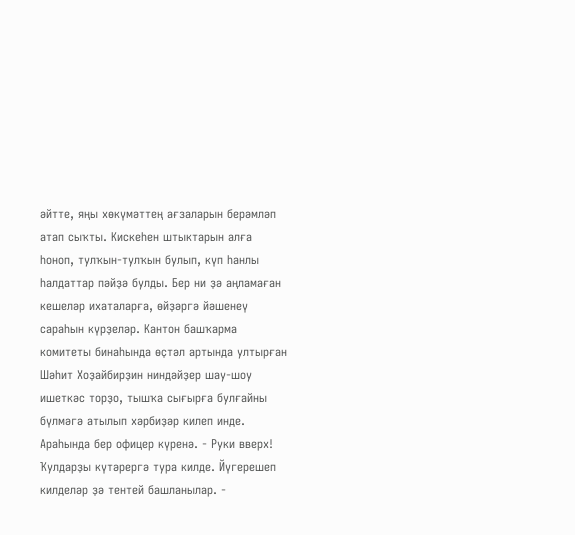әйтте, яңы хөкүмәттең ағзаларын берәмләп атап сыҡты. Кискеһен штыктарын алға һоноп, тулҡын-тулҡын булып, күп һанлы һалдаттар пәйҙә булды. Бер ни ҙә аңламаған кешеләр ихаталарға, өйҙәргә йәшенеү сараһын күрҙеләр. Кантон башҡарма комитеты бинаһында өҫтәл артында ултырған Шәһит Хоҙайбирҙин ниндәйҙер шау-шоу ишеткәс торҙо, тышҡа сығырға булғайны бүлмәгә атылып хәрбиҙәр килеп инде. Араһында бер офицер күренә. - Руки вверх! Ҡулдарҙы күтәрергә тура килде. Йүгерешеп килделәр ҙә тентей башланылар. -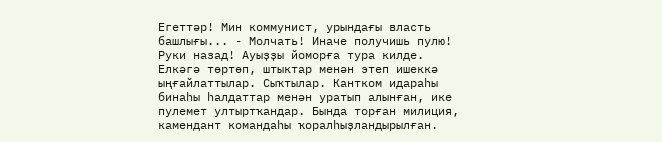Егеттәр! Мин коммунист, урындағы власть башлығы... - Молчать! Иначе получишь пулю! Руки назад! Ауыҙҙы йоморға тура килде. Елкәгә төртөп, штыктар менән этеп ишеккә ыңғайлаттылар. Сыҡтылар. Кантком идараһы бинаһы һалдаттар менән уратып алынған, ике пулемет ултыртҡандар. Бында торған милиция, камендант командаһы ҡоралһыҙландырылған.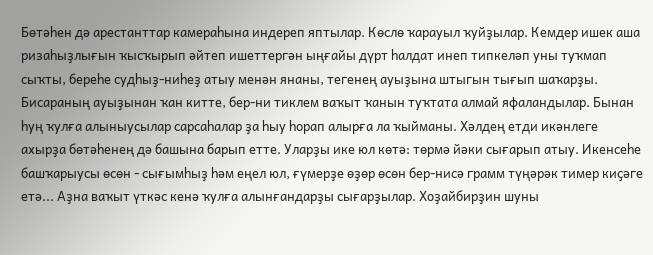Бөтәһен дә арестанттар камераһына индереп яптылар. Көслө ҡарауыл ҡуйҙылар. Кемдер ишек аша ризаһыҙлығын ҡысҡырып әйтеп ишеттергән ыңғайы дүрт һалдат инеп типкеләп уны туҡмап сыҡты, береһе судһыҙ-ниһеҙ атыу менән янаны, тегенең ауыҙына штыгын тығып шаҡарҙы. Бисараның ауыҙынан ҡан китте, бер-ни тиклем ваҡыт ҡанын туҡтата алмай яфаландылар. Бынан һуң ҡулға алыныусылар сарсаһалар ҙа һыу һорап алырға ла ҡыйманы. Хәлдең етди икәнлеге ахырҙа бөтәһенең дә башына барып етте. Уларҙы ике юл көтә: төрмә йәки сығарып атыу. Икенсеһе башҡарыусы өсөн - сығымһыҙ һәм еңел юл, ғүмерҙе өҙөр өсөн бер-нисә грамм түңәрәк тимер киҫәге етә... Аҙна ваҡыт үткәс кенә ҡулға алынғандарҙы сығарҙылар. Хоҙайбирҙин шуны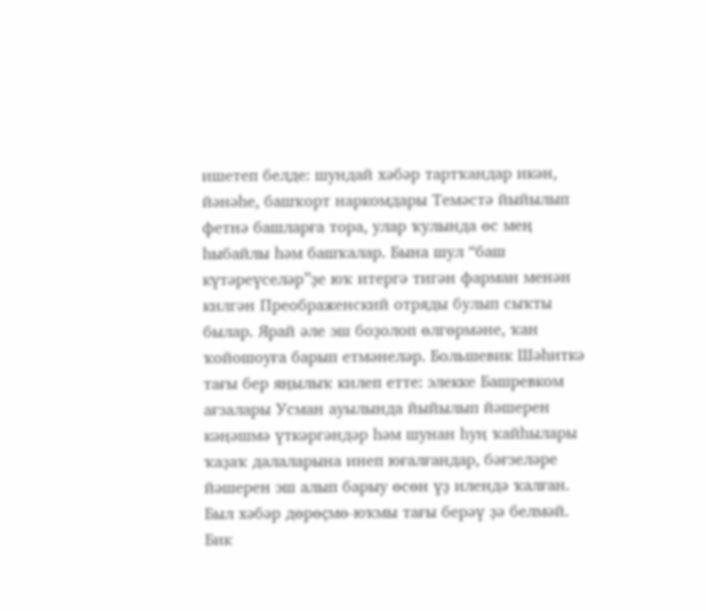ишетеп белде: шундай хәбәр тартҡандар икән, йәнәһе, башҡорт наркомдары Темәстә йыйылып фетнә башларға тора, улар ҡулында өс мең һыбайлы һәм башҡалар. Бына шул “баш күтәреүселәр”ҙе юҡ итергә тигән фарман менән килгән Преображенский отряды булып сыҡты былар. Ярай әле эш боҙолоп өлгөрмәне, ҡан ҡойошоуға барып етмәнеләр. Большевик Шәһиткә тағы бер яңылыҡ килеп етте: элекке Башревком ағзалары Усман ауылында йыйылып йәшерен кәңәшмә үткәргәндәр һәм шунан һуң ҡайһылары ҡаҙаҡ далаларына инеп юғалғандар, бәғзеләре йәшерен эш алып барыу өсөн үҙ илендә ҡалған. Был хәбәр дөрөҫмө-юҡмы тағы берәү ҙә белмәй. Бик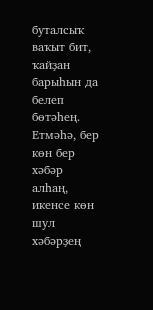буталсыҡ ваҡыт бит, ҡайҙан барыһын да белеп бөтәһең. Етмәһә, бер көн бер хәбәр алһаң, икенсе көн шул хәбәрҙең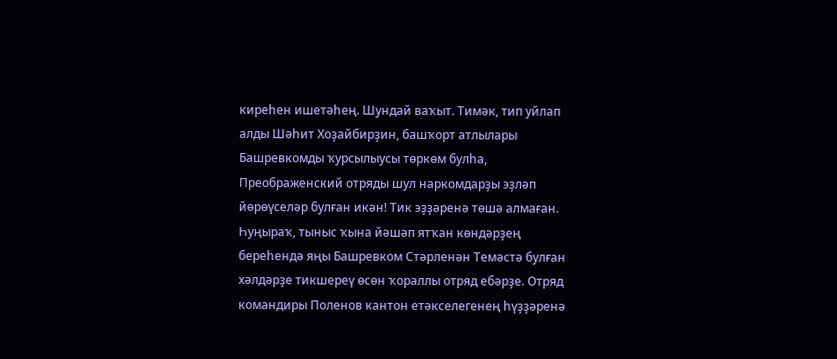киреһен ишетәһең. Шундай ваҡыт. Тимәк, тип уйлап алды Шәһит Хоҙайбирҙин, башҡорт атлылары Башревкомды ҡурсылыусы төркөм булһа, Преображенский отряды шул наркомдарҙы эҙләп йөрөүселәр булған икән! Тик эҙҙәренә төшә алмаған. Һуңыраҡ, тыныс ҡына йәшәп ятҡан көндәрҙең береһендә яңы Башревком Стәрленән Темәстә булған хәлдәрҙе тикшереү өсөн ҡораллы отряд ебәрҙе. Отряд командиры Поленов кантон етәкселегенең һүҙҙәренә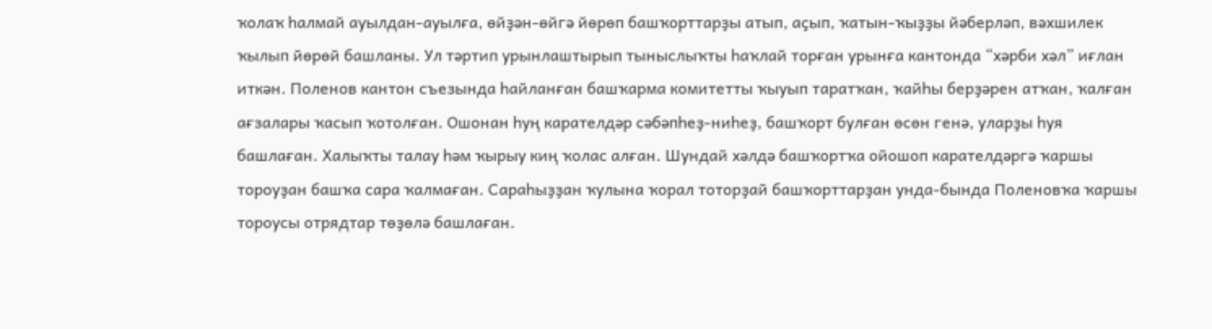ҡолаҡ һалмай ауылдан-ауылға, өйҙән-өйгә йөрөп башҡорттарҙы атып, аҫып, ҡатын-ҡыҙҙы йәберләп, вәхшилек ҡылып йөрөй башланы. Ул тәртип урынлаштырып тыныслыҡты һаҡлай торған урынға кантонда “хәрби хәл” иғлан иткән. Поленов кантон съезында һайланған башҡарма комитетты ҡыуып таратҡан, ҡайһы берҙәрен атҡан, ҡалған ағзалары ҡасып ҡотолған. Ошонан һуң карателдәр сәбәпһеҙ-ниһеҙ, башҡорт булған өсөн генә, уларҙы һуя башлаған. Халыҡты талау һәм ҡырыу киң ҡолас алған. Шундай хәлдә башҡортҡа ойошоп карателдәргә ҡаршы тороуҙан башҡа сара ҡалмаған. Сараһыҙҙан ҡулына ҡорал тоторҙай башҡорттарҙан унда-бында Поленовҡа ҡаршы тороусы отрядтар төҙөлә башлаған.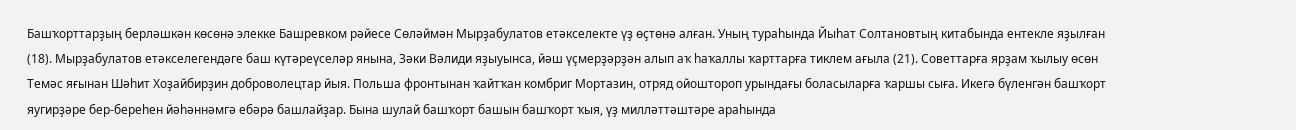Башҡорттарҙың берләшкән көсөнә элекке Башревком рәйесе Сөләймән Мырҙабулатов етәкселекте үҙ өҫтөнә алған. Уның тураһында Йыһат Солтановтың китабында ентекле яҙылған (18). Мырҙабулатов етәкселегендәге баш күтәреүселәр янына, Зәки Вәлиди яҙыуынса, йәш үҫмерҙәрҙән алып аҡ һаҡаллы ҡарттарға тиклем ағыла (21). Советтарға ярҙам ҡылыу өсөн Темәс яғынан Шәһит Хоҙайбирҙин доброволецтар йыя. Польша фронтынан ҡайтҡан комбриг Мортазин, отряд ойоштороп урындағы боласыларға ҡаршы сыға. Икегә бүленгән башҡорт яугирҙәре бер-береһен йәһәннәмгә ебәрә башлайҙар. Бына шулай башҡорт башын башҡорт ҡыя, үҙ милләттәштәре араһында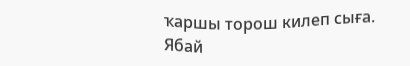ҡаршы торош килеп сыға. Ябай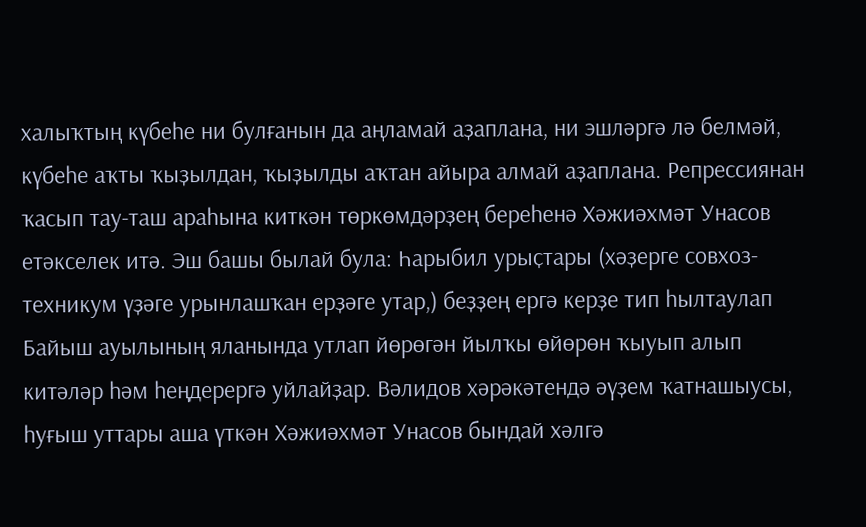халыҡтың күбеһе ни булғанын да аңламай аҙаплана, ни эшләргә лә белмәй, күбеһе аҡты ҡыҙылдан, ҡыҙылды аҡтан айыра алмай аҙаплана. Репрессиянан ҡасып тау-таш араһына киткән төркөмдәрҙең береһенә Хәжиәхмәт Унасов етәкселек итә. Эш башы былай була: Һарыбил урыҫтары (хәҙерге совхоз-техникум үҙәге урынлашҡан ерҙәге утар,) беҙҙең ергә керҙе тип һылтаулап Байыш ауылының яланында утлап йөрөгән йылҡы өйөрөн ҡыуып алып китәләр һәм һеңдерергә уйлайҙар. Вәлидов хәрәкәтендә әүҙем ҡатнашыусы, һуғыш уттары аша үткән Хәжиәхмәт Унасов бындай хәлгә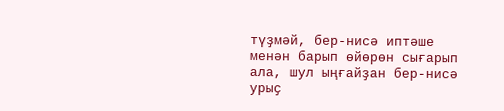түҙмәй, бер-нисә иптәше менән барып өйөрөн сығарып ала, шул ыңғайҙан бер-нисә урыҫ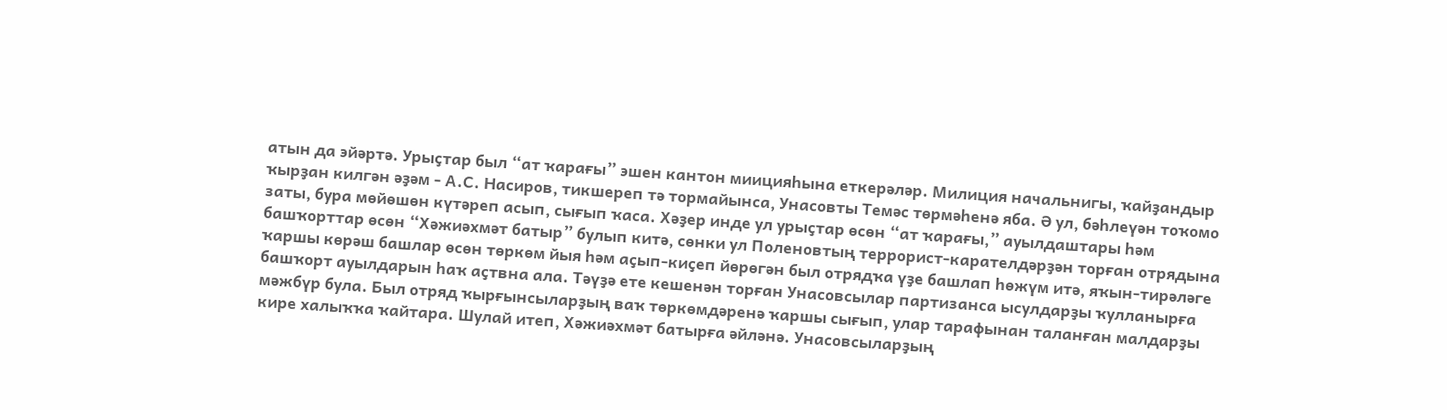атын да эйәртә. Урыҫтар был “ат ҡарағы” эшен кантон миицияһына еткерәләр. Милиция начальнигы, ҡайҙандыр ҡырҙан килгән әҙәм - А.С. Насиров, тикшереп тә тормайынса, Унасовты Темәс төрмәһенә яба. Ә ул, бәһлеүән тоҡомо заты, бура мөйөшөн күтәреп асып, сығып ҡаса. Хәҙер инде ул урыҫтар өсөн “ат ҡарағы,” ауылдаштары һәм башҡорттар өсөн “Хәжиәхмәт батыр” булып китә, сөнки ул Поленовтың террорист-карателдәрҙән торған отрядына ҡаршы көрәш башлар өсөн төркөм йыя һәм аҫып-киҫеп йөрөгән был отрядҡа үҙе башлап һөжүм итә, яҡын-тирәләге башҡорт ауылдарын һаҡ аҫтвна ала. Тәүҙә ете кешенән торған Унасовсылар партизанса ысулдарҙы ҡулланырға мәжбүр була. Был отряд ҡырғынсыларҙың ваҡ төркөмдәренә ҡаршы сығып, улар тарафынан таланған малдарҙы кире халыҡҡа ҡайтара. Шулай итеп, Хәжиәхмәт батырға әйләнә. Унасовсыларҙың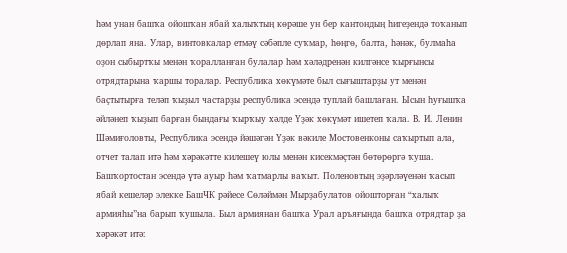һәм унан башҡа ойошҡан ябай халыҡтың көрәше ун бер кантондың һигеҙендә тоҡанып дөрлап яна. Улар, винтовкалар етмәү сәбәпле суҡмар, һөңгө, балта, һәнәк, булмаһа оҙон сыбыртҡы менән ҡоралланған булалар һәм хәләдренән килгәнсе ҡырғынсы отрядтарына ҡаршы торалар. Республика хөкүмәте был сығыштарҙы ут менән баҫтытырға теләп ҡыҙыл частарҙы республика эсендә туплай башлаған. Ысын һуғышҡа әйләнеп ҡыҙып барған бындағы ҡырҡыу хәлде Үҙәк хөкүмәт ишетеп ҡала. В. И. Ленин Шәмиғоловты, Республика эсендә йәшәгән Үҙәк вәкиле Мостовенконы саҡыртып ала, отчет талап итә һәм хәрәкәтте килешеү юлы менән кисекмәҫтән бөтөрөргә ҡуша. Башҡортостан эсендә үтә ауыр һәм ҡатмарлы ваҡыт. Поленовтың эҙәрләүенән ҡасып ябай кешеләр элекке БашЧК рәйесе Сөләймән Мырҙабулатов ойошторған “халыҡ армияһы”на барып ҡушыла. Был армиянан башҡа Урал аръяғында башҡа отрядтар ҙа хәрәкәт итә: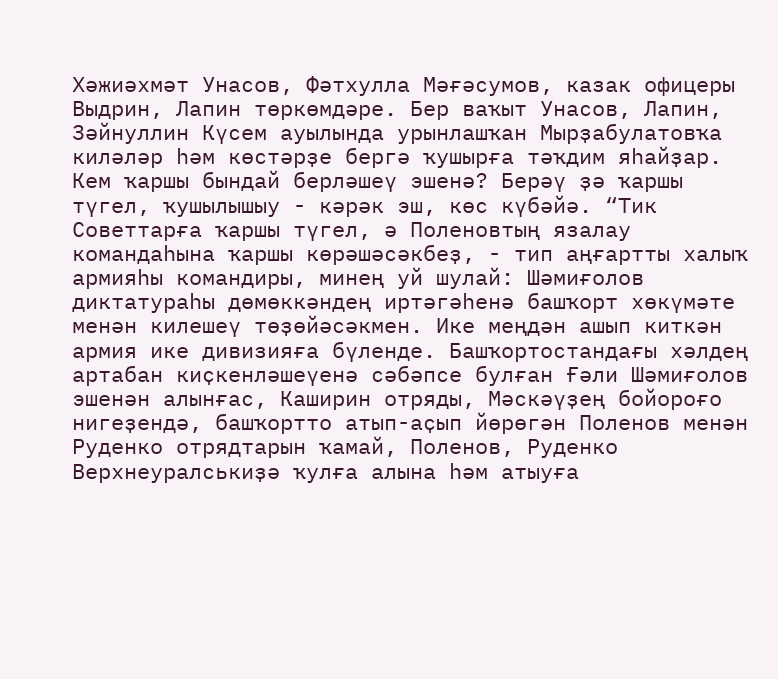Хәжиәхмәт Унасов, Фәтхулла Мәғәсумов, казак офицеры Выдрин, Лапин төркөмдәре. Бер ваҡыт Унасов, Лапин, Зәйнуллин Күсем ауылында урынлашҡан Мырҙабулатовҡа киләләр һәм көстәрҙе бергә ҡушырға тәҡдим яһайҙар. Кем ҡаршы бындай берләшеү эшенә? Берәү ҙә ҡаршы түгел, ҡушылышыу - кәрәк эш, көс күбәйә. “Тик Советтарға ҡаршы түгел, ә Поленовтың язалау командаһына ҡаршы көрәшәсәкбеҙ, - тип аңғартты халыҡ армияһы командиры, минең уй шулай: Шәмиғолов диктатураһы дөмөккәндең иртәгәһенә башҡорт хөкүмәте менән килешеү төҙөйәсәкмен. Ике меңдән ашып киткән армия ике дивизияға бүленде. Башҡортостандағы хәлдең артабан киҫкенләшеүенә сәбәпсе булған Ғәли Шәмиғолов эшенән алынғас, Каширин отряды, Мәскәүҙең бойороғо нигеҙендә, башҡортто атып-аҫып йөрөгән Поленов менән Руденко отрядтарын ҡамай, Поленов, Руденко Верхнеуралськиҙә ҡулға алына һәм атыуға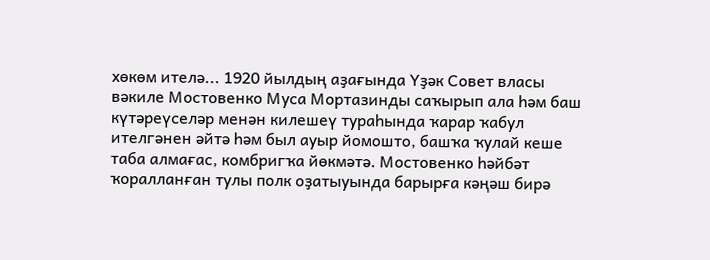хөкөм ителә... 1920 йылдың аҙағында Үҙәк Совет власы вәкиле Мостовенко Муса Мортазинды саҡырып ала һәм баш күтәреүселәр менән килешеү тураһында ҡарар ҡабул ителгәнен әйтә һәм был ауыр йомошто, башҡа ҡулай кеше таба алмағас, комбригҡа йөкмәтә. Мостовенко һәйбәт ҡоралланған тулы полк оҙатыуында барырға кәңәш бирә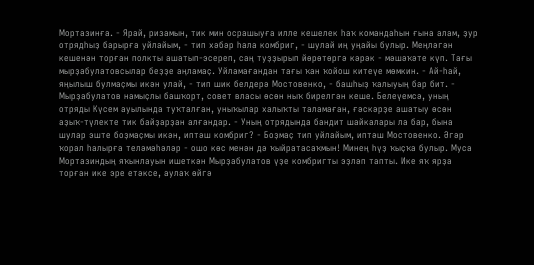Мортазинға. - Ярай, ризамын, тик мин осрашыуға илле кешелек һаҡ командаһын ғына алам, ҙур отрядһыҙ барырға уйлайым, - тип хәбәр һала комбриг, - шулай иң уңайы булыр. Меңләгән кешенән торған полкты ашатып-эсереп, саң туҙҙырып йөрөтөргә кәрәк - мәшәҡәте күп. Тағы мырҙабулатовсылар беҙҙе аңламаҫ. Уйламағандан тағы ҡан ҡойош китеүе мөмкин. - Ай-һай, яңылыш булмаҫмы икән улай, - тип шик белдерә Мостовенко, - башһыҙ ҡалыуың бар бит. - Мырҙабулатов намыҫлы башҡорт, совет власы өсөн ныҡ бирелгән кеше. Белеүемсә, уның отряды Күсем ауылында туҡталған, уныҡылар халыҡты таламаған, ғәскәрҙе ашатыу өсөн аҙыҡ-түлекте тик байҙарҙан алғандар. - Уның отрядында бандит шайкалары ла бар, бына шулар эште боҙмаҫмы икән, иптәш комбриг? - Боҙмаҫ тип уйлайым, иптәш Мостовенко. Әгәр ҡорал һалырға теләмәһәләр - ошо көс менән дә ҡыйратасаҡмын! Минең һүҙ ҡыҫҡа булыр. Муса Мортазиндың яҡынлауын ишеткән Мырҙабулатов үҙе комбригты эҙләп тапты. Ике яҡ ярҙа торған ике эре етәксе, аулаҡ өйгә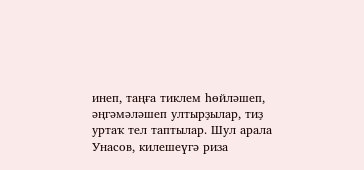инеп, таңға тиклем һөйләшеп, әңгәмәләшеп ултырҙылар, тиҙ уртаҡ тел таптылар. Шул арала Унасов, килешеүгә риза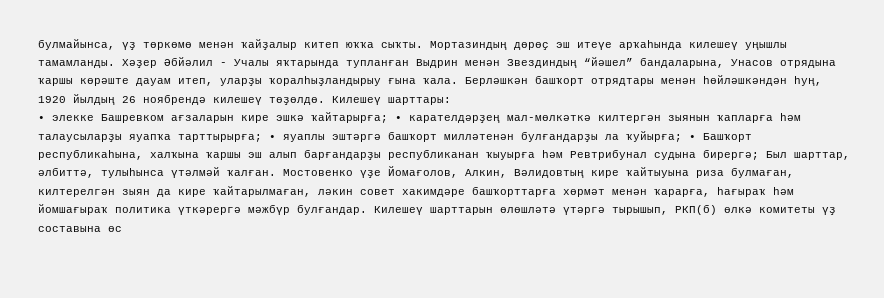булмайынса, үҙ төркөмө менән ҡайҙалыр китеп юҡҡа сыҡты. Мортазиндың дөрөҫ эш итеүе арҡаһында килешеү уңышлы тамамланды. Хәҙер Әбйәлил - Учалы яҡтарында тупланған Выдрин менән Звездиндың “йәшел” бандаларына, Унасов отрядына ҡаршы көрәште дауам итеп, уларҙы ҡоралһыҙландырыу ғына ҡала. Берләшкән башҡорт отрядтары менән һөйләшкәндән һуң, 1920 йылдың 26 ноябрендә килешеү төҙөлдө. Килешеү шарттары:
• элекке Башревком ағзаларын кире эшкә ҡайтарырға; • карателдәрҙең мал-мөлкәткә килтергән зыянын ҡапларға һәм талаусыларҙы яуапҡа тарттырырға; • яуаплы эштәргә башҡорт милләтенән булғандарҙы ла ҡуйырға; • Башҡорт республикаһына, халҡына ҡаршы эш алып барғандарҙы республиканан ҡыуырға һәм Ревтрибунал судына бирергә; Был шарттар, әлбиттә, тулыһынса үтәлмәй ҡалған. Мостовенко үҙе Йомағолов, Алкин, Вәлидовтың кире ҡайтыуына риза булмаған, килтерелгән зыян да кире ҡайтарылмаған, ләкин совет хакимдәре башҡорттарға хөрмәт менән ҡарарға, һағыраҡ һәм йомшағыраҡ политика үткәрергә мәжбүр булғандар. Килешеү шарттарын өлөшләтә үтәргә тырышып, РКП(б) өлкә комитеты үҙ составына өс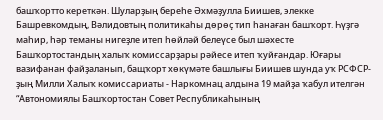башҡортто кереткән. Шуларҙың береһе Әхмәҙулла Биишев, элекке Башревкомдың, Вәлидовтың политикаһы дөрөҫ тип һанаған башҡорт. Һүҙгә маһир, һәр теманы нигеҙле итеп һөйләй белеүсе был шәхесте Башҡортостандың халыҡ комиссарҙары рәйесе итеп ҡуйғандар. Юғары вазифанан файҙаланып, бащҡорт хөкүмәте башлығы Биишев шунда уҡ РСФСР-ҙың Милли Халыҡ комиссариаты - Наркомнац алдына 19 майҙа ҡабул ителгән “Автономиялы Башҡортостан Совет Республикаһының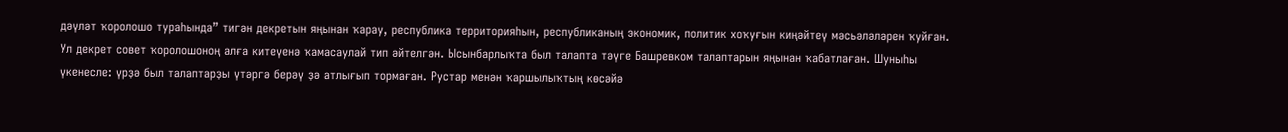дәүләт ҡоролошо тураһында” тигән декретын яңынан ҡарау, республика территорияһын, республиканың экономик, политик хоҡуғын киңәйтеү мәсьәләләрен ҡуйған. Ул декрет совет ҡоролошоноң алға китеүенә ҡамасаулай тип әйтелгән. Ысынбарлыҡта был талапта тәүге Башревком талаптарын яңынан ҡабатлаған. Шуныһы үкенесле: үрҙә был талаптарҙы үтәргә берәү ҙә атлығып тормаған. Рустар менән ҡаршылыҡтың көсәйә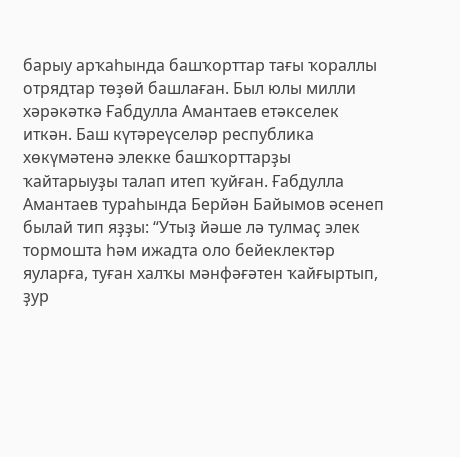барыу арҡаһында башҡорттар тағы ҡораллы отрядтар төҙөй башлаған. Был юлы милли хәрәкәткә Ғабдулла Амантаев етәкселек иткән. Баш күтәреүселәр республика хөкүмәтенә элекке башҡорттарҙы ҡайтарыуҙы талап итеп ҡуйған. Ғабдулла Амантаев тураһында Берйән Байымов әсенеп былай тип яҙҙы: “Утыҙ йәше лә тулмаҫ элек тормошта һәм ижадта оло бейеклектәр яуларға, туған халҡы мәнфәғәтен ҡайғыртып, ҙур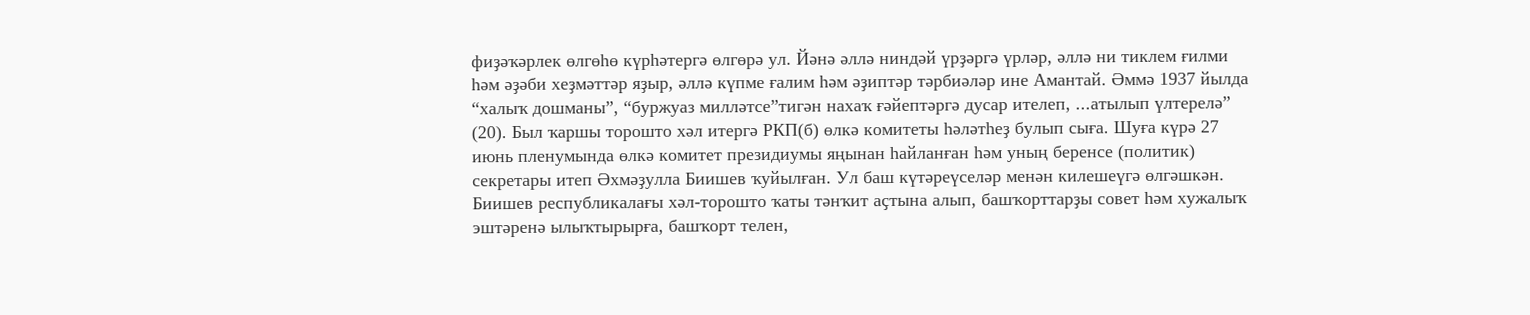фиҙәҡәрлек өлгөһө күрһәтергә өлгөрә ул. Йәнә әллә ниндәй үрҙәргә үрләр, әллә ни тиклем ғилми һәм әҙәби хеҙмәттәр яҙыр, әллә күпме ғалим һәм әҙиптәр тәрбиәләр ине Амантай. Әммә 1937 йылда “халыҡ дошманы”, “буржуаз милләтсе”тигән нахаҡ ғәйептәргә дусар ителеп, ...атылып үлтерелә” (20). Был ҡаршы торошто хәл итергә РКП(б) өлкә комитеты һәләтһеҙ булып сыға. Шуға күрә 27 июнь пленумында өлкә комитет президиумы яңынан һайланған һәм уның беренсе (политик) секретары итеп Әхмәҙулла Биишев ҡуйылған. Ул баш күтәреүселәр менән килешеүгә өлгәшкән. Биишев республикалағы хәл-торошто ҡаты тәнҡит аҫтына алып, башҡорттарҙы совет һәм хужалыҡ эштәренә ылыҡтырырға, башҡорт телен,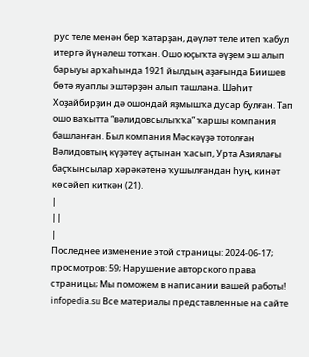рус теле менән бер ҡатарҙан, дәүләт теле итеп ҡабул итергә йүнәлеш тотҡан. Ошо юҫыҡта әүҙем эш алып барыуы арҡаһында 1921 йылдың аҙағында Биишев бөтә яуаплы эштәрҙән алып ташлана. Шәһит Хоҙайбирҙин дә ошондай яҙмышҡа дусар булған. Тап ошо ваҡытта “вәлидовсылыҡҡа” ҡаршы компания башланған. Был компания Мәскәүҙә тотолған Вәлидовтың күҙәтеү аҫтынан ҡасып, Урта Азиялағы баҫҡынсылар хәрәкәтенә ҡушылғандан һуң, кинәт көсәйеп киткән (21).
|
||
|
Последнее изменение этой страницы: 2024-06-17; просмотров: 59; Нарушение авторского права страницы; Мы поможем в написании вашей работы! infopedia.su Все материалы представленные на сайте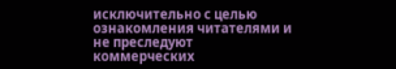исключительно с целью ознакомления читателями и не преследуют коммерческих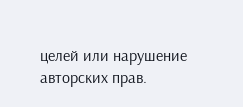целей или нарушение авторских прав.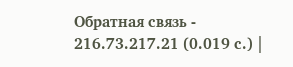Обратная связь - 216.73.217.21 (0.019 с.) |